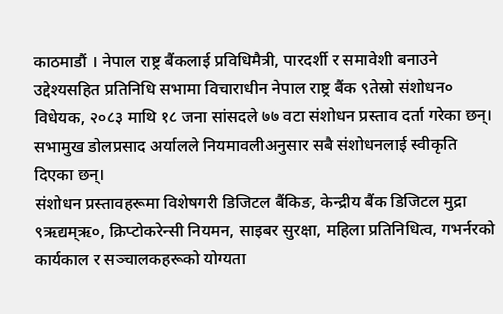काठमाडौं । नेपाल राष्ट्र बैंकलाई प्रविधिमैत्री, पारदर्शी र समावेशी बनाउने उद्देश्यसहित प्रतिनिधि सभामा विचाराधीन नेपाल राष्ट्र बैंक ९तेस्रो संशोधन० विधेयक, २०८३ माथि १८ जना सांसदले ७७ वटा संशोधन प्रस्ताव दर्ता गरेका छन्। सभामुख डोलप्रसाद अर्यालले नियमावलीअनुसार सबै संशोधनलाई स्वीकृति दिएका छन्।
संशोधन प्रस्तावहरूमा विशेषगरी डिजिटल बैंकिङ, केन्द्रीय बैंक डिजिटल मुद्रा ९ऋद्यम्ऋ०, क्रिप्टोकरेन्सी नियमन, साइबर सुरक्षा, महिला प्रतिनिधित्व, गभर्नरको कार्यकाल र सञ्चालकहरूको योग्यता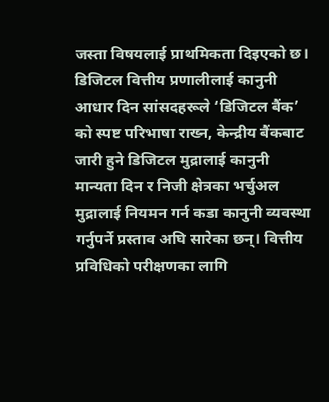जस्ता विषयलाई प्राथमिकता दिइएको छ।
डिजिटल वित्तीय प्रणालीलाई कानुनी आधार दिन सांसदहरूले ‘डिजिटल बैंक’ को स्पष्ट परिभाषा राख्न, केन्द्रीय बैंकबाट जारी हुने डिजिटल मुद्रालाई कानुनी मान्यता दिन र निजी क्षेत्रका भर्चुअल मुद्रालाई नियमन गर्न कडा कानुनी व्यवस्था गर्नुपर्ने प्रस्ताव अघि सारेका छन्। वित्तीय प्रविधिको परीक्षणका लागि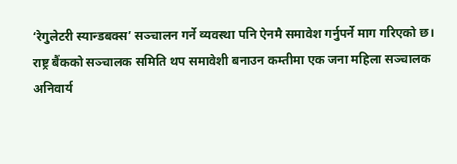‘रेगुलेटरी स्यान्डबक्स’ सञ्चालन गर्ने व्यवस्था पनि ऐनमै समावेश गर्नुपर्ने माग गरिएको छ।
राष्ट्र बैंकको सञ्चालक समिति थप समावेशी बनाउन कम्तीमा एक जना महिला सञ्चालक अनिवार्य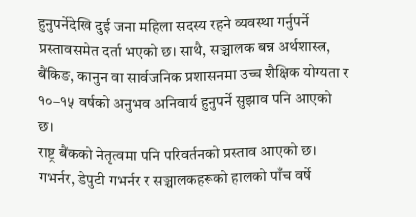हुनुपर्नेदेखि दुई जना महिला सदस्य रहने व्यवस्था गर्नुपर्ने प्रस्तावसमेत दर्ता भएको छ। साथै, सञ्चालक बन्न अर्थशास्त्र, बैंकिङ, कानुन वा सार्वजनिक प्रशासनमा उच्च शैक्षिक योग्यता र १०–१५ वर्षको अनुभव अनिवार्य हुनुपर्ने सुझाव पनि आएको छ।
राष्ट्र बैंकको नेतृत्वमा पनि परिवर्तनको प्रस्ताव आएको छ। गभर्नर, डेपुटी गभर्नर र सञ्चालकहरूको हालको पाँच वर्षे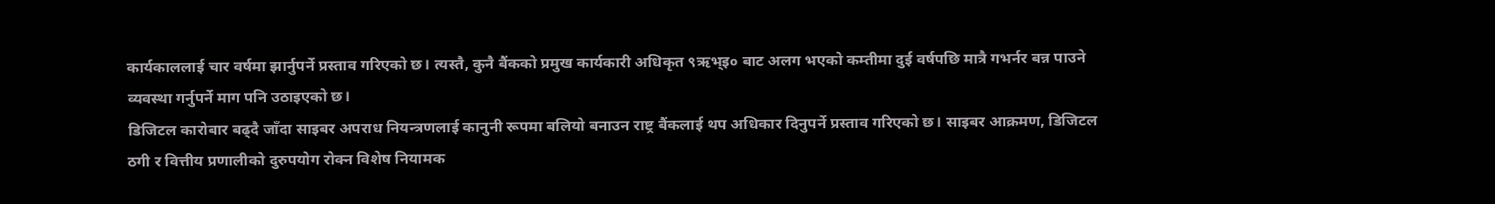कार्यकाललाई चार वर्षमा झार्नुपर्ने प्रस्ताव गरिएको छ। त्यस्तै, कुनै बैंकको प्रमुख कार्यकारी अधिकृत ९ऋभ्इ० बाट अलग भएको कम्तीमा दुई वर्षपछि मात्रै गभर्नर बन्न पाउने व्यवस्था गर्नुपर्ने माग पनि उठाइएको छ।
डिजिटल कारोबार बढ्दै जाँदा साइबर अपराध नियन्त्रणलाई कानुनी रूपमा बलियो बनाउन राष्ट्र बैंकलाई थप अधिकार दिनुपर्ने प्रस्ताव गरिएको छ। साइबर आक्रमण, डिजिटल ठगी र वित्तीय प्रणालीको दुरुपयोग रोक्न विशेष नियामक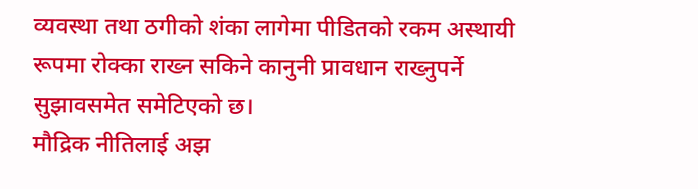व्यवस्था तथा ठगीको शंका लागेमा पीडितको रकम अस्थायी रूपमा रोक्का राख्न सकिने कानुनी प्रावधान राख्नुपर्ने सुझावसमेत समेटिएको छ।
मौद्रिक नीतिलाई अझ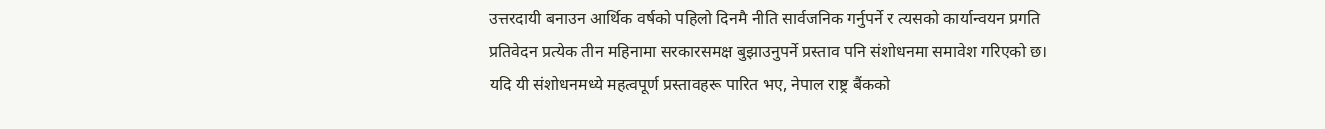उत्तरदायी बनाउन आर्थिक वर्षको पहिलो दिनमै नीति सार्वजनिक गर्नुपर्ने र त्यसको कार्यान्वयन प्रगति प्रतिवेदन प्रत्येक तीन महिनामा सरकारसमक्ष बुझाउनुपर्ने प्रस्ताव पनि संशोधनमा समावेश गरिएको छ।
यदि यी संशोधनमध्ये महत्वपूर्ण प्रस्तावहरू पारित भए, नेपाल राष्ट्र बैंकको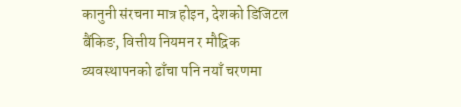कानुनी संरचना मात्र होइन, देशको डिजिटल बैंकिङ, वित्तीय नियमन र मौद्रिक व्यवस्थापनको ढाँचा पनि नयाँ चरणमा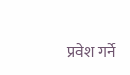प्रवेश गर्ने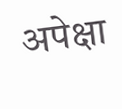अपेक्षा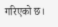गरिएको छ।